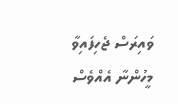ވައިރަސް ޖެހިފައިވާ މީހުންނާ އެއްވެސް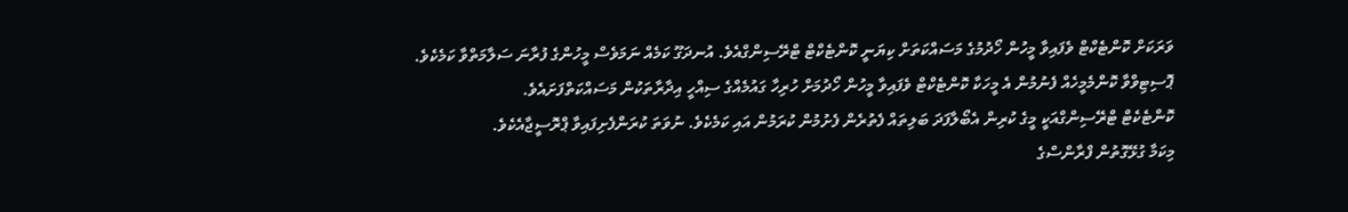ވަރަކަށް ކޮންޓެކްޓް ވެފައިވާ މީހުން ހޯދުމުގެ މަސައްކަތަށް ކިޔަނީ ކޮންޓެކްޓް ޓްރޭސިންގްއެވެ. އުނދަގޫ ކަމެއް ނަމަވެސް މީހުންގެ ފުރާނަ ސަލާމަތްވާ ކަމެކެވެ. ޕޮސިޓިވްވާ ކޮންމެމީހެއް ފެނުމުން އެ މީހަކާ ކޮންޓެކްޓް ވެފައިވާ މީހުން ހޯދުމަށް ހުރިހާ ގައުމެއްގެ ސިއްހީ އިދާރާތަކުން މަސައްކަތްފަށައެވެ.
ކޮންޓެކެޓް ޓްރޭސިންގްއަކީ މީގެ ކުރިން އެބޯލާފަދަ ބަލިތައް ފެތުރެން ފެށުމުން ކުރަމުން އައި ކަމެކެވެ. ނުވަތަ ކުރަންފެށިފައިވާ ޕްރޮސީޖާއެކެވެ.
މިކަމާ ގުޅޭގޮތުން ފްރާންސްގެ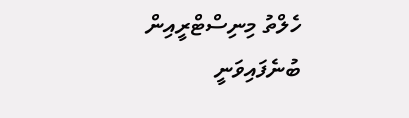ހެލްތު މިނިސްޓްރީއިން ބުނެފައިވަނީ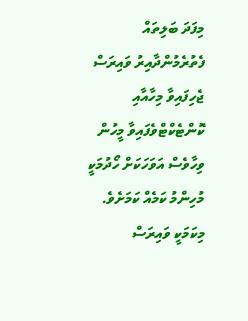މިފަދަ ބަލިތައް ފެތުރެމުންދާއިރު ވައިރަސް ޖެހިފައިވާ މިހާއާއި ކޮންޓެކްޓްވެފައިވާ މީހުން ވިހާވެސް އަވަހަކަށް ހޯދުމަކީ މުހިންމު ކަމެއް ކަމަށެވެ. މިކަމަކީ ވައިރަސް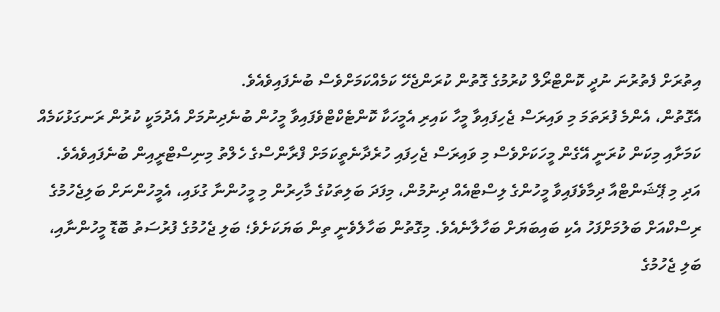އިތުރަށް ފެތުރުނަ ނުދީ ކޮންޓްރޯލް ކުރުމުގެ ގޮތުން ކުރަންޖެހޭ ކަމެއްކަމަށްވެސް ބުނެފައިވެއެވެ.
އެގޮތުން، އެންމެ ފުރަތަމަ މި ވައިރަސް ޖެހިފައިވާ މީހާ ކައިރި އެމީހަކާ ކޮންޓެކްޓްވެފައިވާ މީހުން ބުނެދިނުމަށް އެދުމަކީ ކުރުން ރަނގަޅުކަމެއް ކަމަށާއި މިކަން ކުރަނީ އޭގެން މީހަކަށްވެސް މި ވައިރަސް ޖެހިފައި ހުރެދާނެތީކަމަށް ފްރާންސްގެ ހެލްތު މިނިސްޓްރީއިން ބުނެފައިވެއެވެ.
އަދި މި ޕޭޝަންޓްއާ ދިމާވެފައިވާ މީހުންގެ ލިސްޓްއެއް ދިނުމުން، މިފަދަ ބަލިތަކުގެ މާހިރުން މި މީހުންނާ ގުޅައި، އެމީހުންނަށް ބަލިޖެހުމުގެ ރިސްކްއަށް ބަލުމަށްފަހު އެކި ބައިބަޔަށް ބަހާލާނެއެވެ. މިގޮތުން ބަހާލެވެނީ ތިން ބަޔަކަށެވެ؛ ބަލި ޖެހުމުގެ ފުރުސަތު ބޮޑޮ މީހުންނާއި، ބަލި ޖެހުމުގެ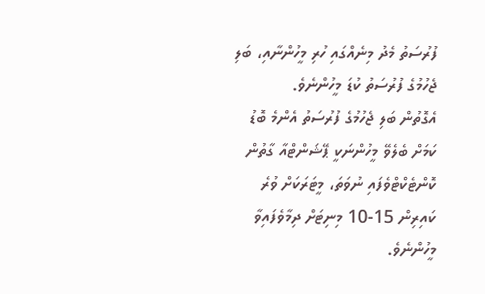ފުރުސަތު މެދު މިނެއްގައި ހުރި މީހުންނާއި، ބަލި ޖެހުމުގެ ފުރުސަތު ކުޑަ މީހުންނެވެ.
އެގޮތުން ބަލި ޖެހުމުގެ ފުރުސަތު އެންމެ ބޮޑު ކަމަށް ބެލެވޭ މީހުންނަކީ ޕޭޝަންޓްއާ ގާތުން ކޮންޓެކްޓްވެފައި ނުވަތަ، މީޓަރަކަށް ވުރެ ކައިރިން 15-10 މިނިޓަށް ދިމާވެފައިވާ މީހުންނެވެ.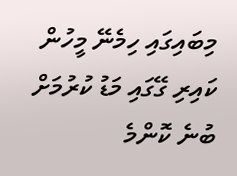މިބައިގައި ހިމެނޭ މީހުން ކައިރި ގޭގައި މަޑު ކުރުމަށް ބުނެ ކޮންމެ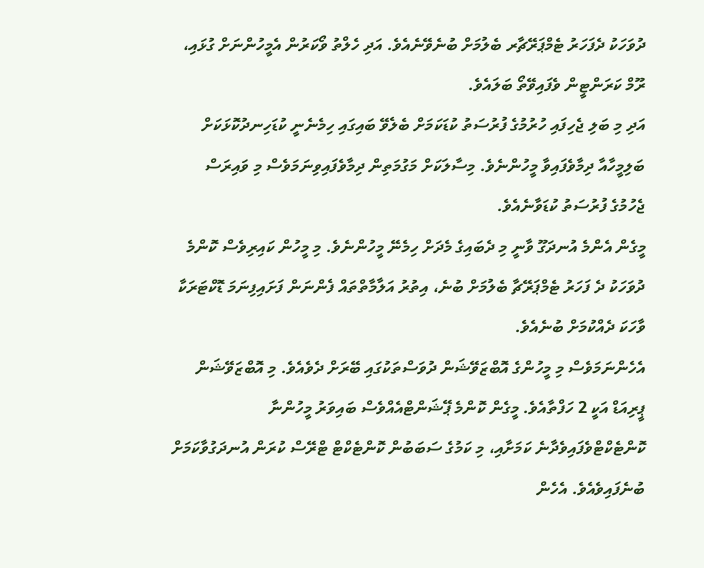ދުވަހަކު ދެފަހަރު ޓެމްޕަރޭޗާރ ބެލުމަށް ބުނެވޭނެއެވެ. އަދި ހެލްތު ވޯކަރުން އެމީހުންނަށް ގުޅައި، ރޫމް ކަރަންޓީން ވެފައިވޭތޯ ބަލައެވެ.
އަދި މި ބަލި ޖެހިފައި ހުރުމުގެ ފުރުސަތު ކުޑަކަމަށް ބެލެވޭ ބައިގައި ހިމެނެނީ ކުޑަހިނދުކޮޅަކަށް ބަލިމީހާއާ ދިމާވެފައިވާ މީހުންނެވެ. މިސާލަކަށް މަގުމަތިން ދިމާވެފައިވިނަމަވެސް މި ވައިރަސް ޖެހުމުގެ ފުރުސަތު ކުޑަވާނެއެވެ.
މީގެން އެންމެ އުނދަގޫ ވާނީ މި ދެބައިގެ މެދަށް ހިމެނޭ މީހުންނެވެ. މި މީހުން ކައިރިވެސް ކޮންމެ ދުވަހަކު ދެ ފަހަރު ޓެމްޕަރޭޗާ ބެލުމަށް ބުނެ، އިތުރު އަލާމާތްތައް ފެންނަން ފަށައިފިނަމަ ޑޮކްޓަރަކާ ވާހަކަ ދެއްކުމަށް ބުނެއެވެ.
އެހެންނަމަވެސް މި މީހުންގެ އޮބްޒަވޭޝަން ދުވަސްތަކުގައި ބޭރަށް ދެވެއެވެ. މި އޮބްޒަވޭޝަން ޕީރިއަޑް އަކީ 2 ހަފްތާއެވެ. މީގެން ކޮންމެ ޕޭޝަންޓްއެއްވެސް ބައިވަރު މީހުންނާ ކޮންޓެކްޓްވެފައިވެދާނެ ކަމަށާއި، މި ކަމުގެ ސަބަބުން ކޮންޓެކްޓް ޓްރޭސް ކުރަން އުނދަގުވާކަމަށް ބުނެފައިވެއެވެ. އެހެން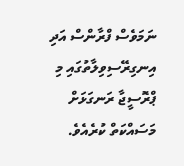ނަމަވެސް ފްރާންސް އަދި އިނގިރޭސިވިލާތުގައި މި ޕްރޮސީޖާ ރަނގަޅަށް މަސައްކަތް ކުރެއެވެ.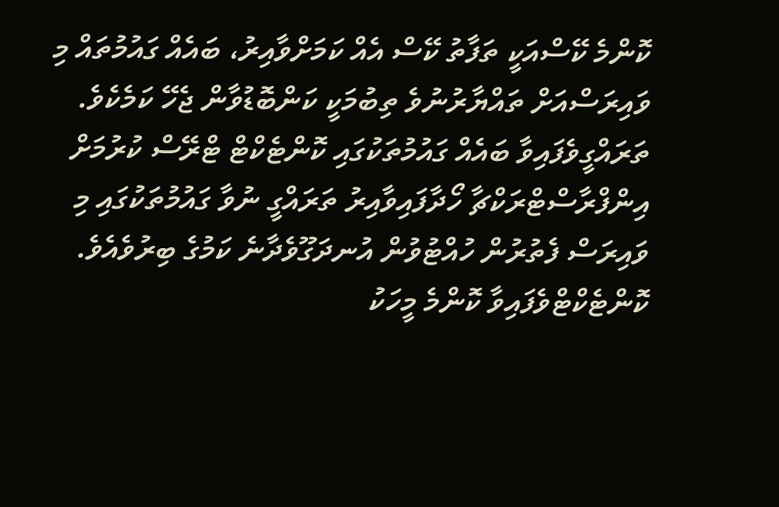ކޮންމެ ކޭސްއަކީ ތަފާތު ކޭސް އެއް ކަމަށްވާއިރު، ބައެއް ގައުމުތައް މި ވައިރަސްއަށް ތައްޔާރުނުވެ ތިބުމަކީ ކަންބޮޑުވާން ޖެހޭ ކަމެކެވެ. ތަރައްގީވެފައިވާ ބައެއް ގައުމުތަކުގައި ކޮންޓެކްޓް ޓްރޭސް ކުރުމަށް އިންފްރާސްޓްރަކްޗާ ހޯދާފައިވާއިރު ތަރައްގީ ނުވާ ގައުމުތަކުގައި މި ވައިރަސް ފެތުރުން ހުއްޓުވުން އުނދަގޫވެދާނެ ކަމުގެ ބިރުވެއެވެ.
ކޮންޓެކްޓްވެފައިވާ ކޮންމެ މީހަކު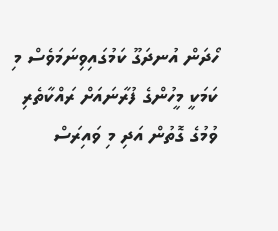ހޯދަން އުނދަގޫ ކަމުގައިވިނަމަވެސް މި ކަމަކީ މީހުންގެ ފުރާނައަށް ރައްކާތެރި ވުމުގެ ގޮތުން އަދި މި ވައިރަސް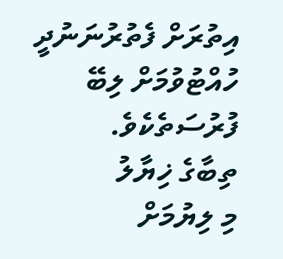އިތުރަށް ފެތުރުނަނުދީ ހުއްޓުވުމަށް ލިބޭ ފުރުސަތެކެވެ.
ތިބާގެ ޚިޔާލު
މި ލިޔުމަށް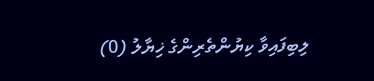ލިބިފައިވާ ކިޔުންތެރިންގެ ޚިޔާލު (0)